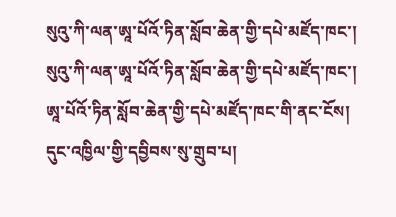སུའུ་ཀི་ལན་ཨཱ་པོའོ་ཏིན་སློབ་ཆེན་གྱི་དཔེ་མཛོད་ཁང་།
སུའུ་ཀི་ལན་ཨཱ་པོའོ་ཏིན་སློབ་ཆེན་གྱི་དཔེ་མཛོད་ཁང་།
ཨཱ་པོའོ་ཏིན་སློབ་ཆེན་གྱི་དཔེ་མཛོད་ཁང་གི་ནང་ངོས།
དུང་འཁྱིལ་གྱི་དབྱིབས་སུ་གྲུབ་པ།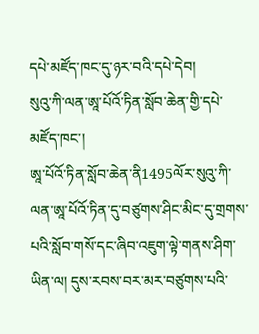དཔེ་མཛོད་ཁང་དུ་ཉར་བའི་དཔེ་དེབ།
སུའུ་ཀི་ལན་ཨཱ་པོའོ་ཏིན་སློབ་ཆེན་གྱི་དཔེ་མཛོད་ཁང་།
ཨཱ་པོའོ་ཏིན་སློབ་ཆེན་ནི1495ལོར་སུའུ་ཀི་ལན་ཨཱ་པོའོ་ཏིན་དུ་བཙུགས་ཤིང་མིང་དུ་གྲགས་པའི་སློབ་གསོ་དང་ཞིབ་འཇུག་ལྟེ་གནས་ཤིག་ཡིན་ལ། དུས་རབས་བར་མར་བཙུགས་པའི་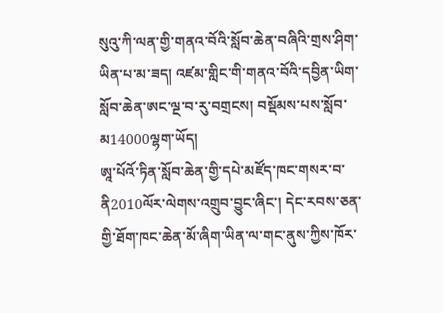སུའུ་ཀི་ལན་གྱི་གནའ་བོའི་སློབ་ཆེན་བཞིའི་གྲས་ཤིག་ཡིན་པ་མ་ཟད། འཛམ་གླིང་གི་གནའ་བོའི་དབྱིན་ཡིག་སློབ་ཆེན་ཨང་ལྔ་བ་རུ་བགྲངས། བསྡོམས་པས་སློབ་མ14000ལྷག་ཡོད།
ཨཱ་པོའོ་ཏིན་སློབ་ཆེན་གྱི་དཔེ་མཛོད་ཁང་གསར་བ་ནི2010ལོར་ལེགས་འགྲུབ་བྱུང་ཞིང་། དེང་རབས་ཅན་གྱི་ཐོག་ཁང་ཆེན་མོ་ཞིག་ཡིན་ལ་གང་ནུས་ཀྱིས་ཁོར་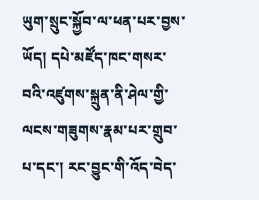ཡུག་སྲུང་སྐྱོབ་ལ་ཕན་པར་བྱས་ཡོད། དཔེ་མཛོད་ཁང་གསར་བའི་འཛུགས་སྐྲུན་ནི་ཤེལ་གྱི་ལངས་གཟུགས་རྣམ་པར་གྲུབ་པ་དང་། རང་བྱུང་གི་འོད་བེད་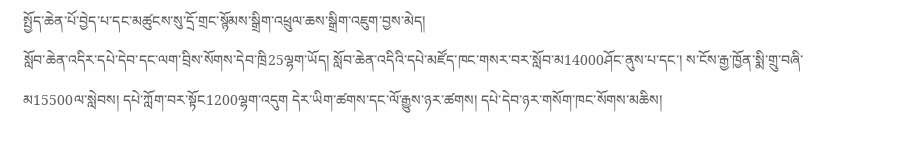སྤྱོད་ཆེན་པོ་བྱེད་པ་དང་མཚུངས་སུ་དྲོ་གྲང་སྙོམས་སྒྲིག་འཕྲུལ་ཆས་སྒྲིག་འཇུག་བྱས་མེད།
སློབ་ཆེན་འདིར་དཔེ་དེབ་དང་ལག་བྲིས་སོགས་དེབ་ཁྲི25ལྷག་ཡོད། སློབ་ཆེན་འདིའི་དཔེ་མཛོད་ཁང་གསར་བར་སློབ་མ14000ཤོང་ནུས་པ་དང་། ས་ངོས་རྒྱ་ཁྱོན་སྨི་གྲུ་བཞི་མ15500ལ་སླེབས། དཔེ་ཀློག་བར་སྟོང1200ལྷག་འདུག དེར་ཡིག་ཚགས་དང་ལོ་རྒྱུས་ཉར་ཚགས། དཔེ་དེབ་ཉར་གསོག་ཁང་སོགས་མཆིས།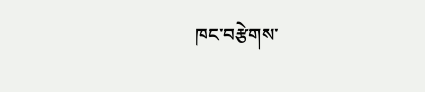ཁང་བརྩེགས་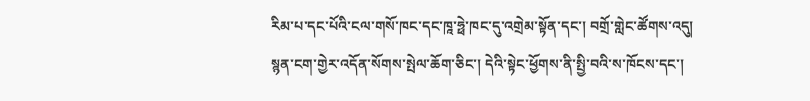རིམ་པ་དང་པོའི་ངལ་གསོ་ཁང་དང་ཁཱ་ཧྥེ་ཁང་དུ་འགྲེམ་སྟོན་དང་། བགྲོ་གླེང་ཚོགས་འདུ། སྙན་ངག་གྱེར་འདོན་སོགས་སྤེལ་ཆོག་ཅིང་། དེའི་སྟེང་ཕྱོགས་ནི་སྤྱི་བའི་ས་ཁོངས་དང་།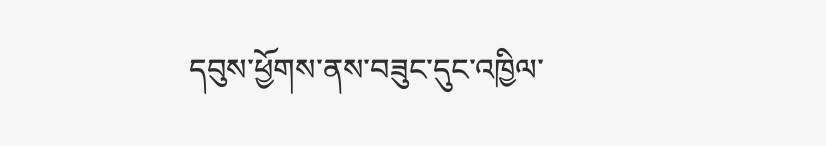དབུས་ཕྱོགས་ནས་བཟུང་དུང་འཁྱིལ་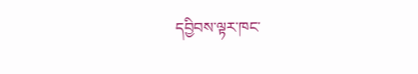དབྱིབས་ལྟར་ཁང་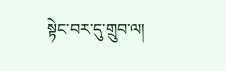སྟེང་བར་དུ་གྲུབ་ལ།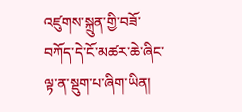འཛུགས་སྐྲུན་གྱི་བཟོ་བཀོད་དེ་ངོ་མཚར་ཆེ་ཞིང་ལྟ་ན་སྡུག་པ་ཞིག་ཡིན།